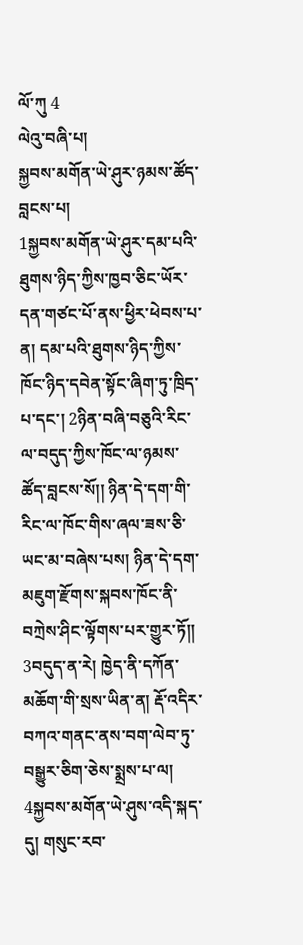ལོ་ཀུ 4
ལེའུ་བཞི་པ།
སྐྱབས་མགོན་ཡེ་ཤུར་ཉམས་ཚོད་བླངས་པ།
1སྐྱབས་མགོན་ཡེ་ཤུར་དམ་པའི་ཐུགས་ཉིད་ཀྱིས་ཁྱབ་ཅིང་ཡོར་དན་གཙང་པོ་ནས་ཕྱིར་ཕེབས་པ་ན། དམ་པའི་ཐུགས་ཉིད་ཀྱིས་ཁོང་ཉིད་དབེན་སྟོང་ཞིག་ཏུ་ཁྲིད་པ་དང་། 2ཉིན་བཞི་བཅུའི་རིང་ལ་བདུད་ཀྱིས་ཁོང་ལ་ཉམས་ཚོད་བླངས་སོ།། ཉིན་དེ་དག་གི་རིང་ལ་ཁོང་གིས་ཞལ་ཟས་ཅི་ཡང་མ་བཞེས་པས། ཉིན་དེ་དག་མཇུག་རྫོགས་སྐབས་ཁོང་ནི་བཀྲེས་ཤིང་ལྟོགས་པར་གྱུར་ཏོ།། 3བདུད་ན་རེ། ཁྱེད་ནི་དཀོན་མཆོག་གི་སྲས་ཡིན་ན། རྡོ་འདིར་བཀའ་གནང་ནས་བག་ལེབ་ཏུ་བསྒྱུར་ཅིག་ཅེས་སྨྲས་པ་ལ། 4སྐྱབས་མགོན་ཡེ་ཤུས་འདི་སྐད་དུ། གསུང་རབ་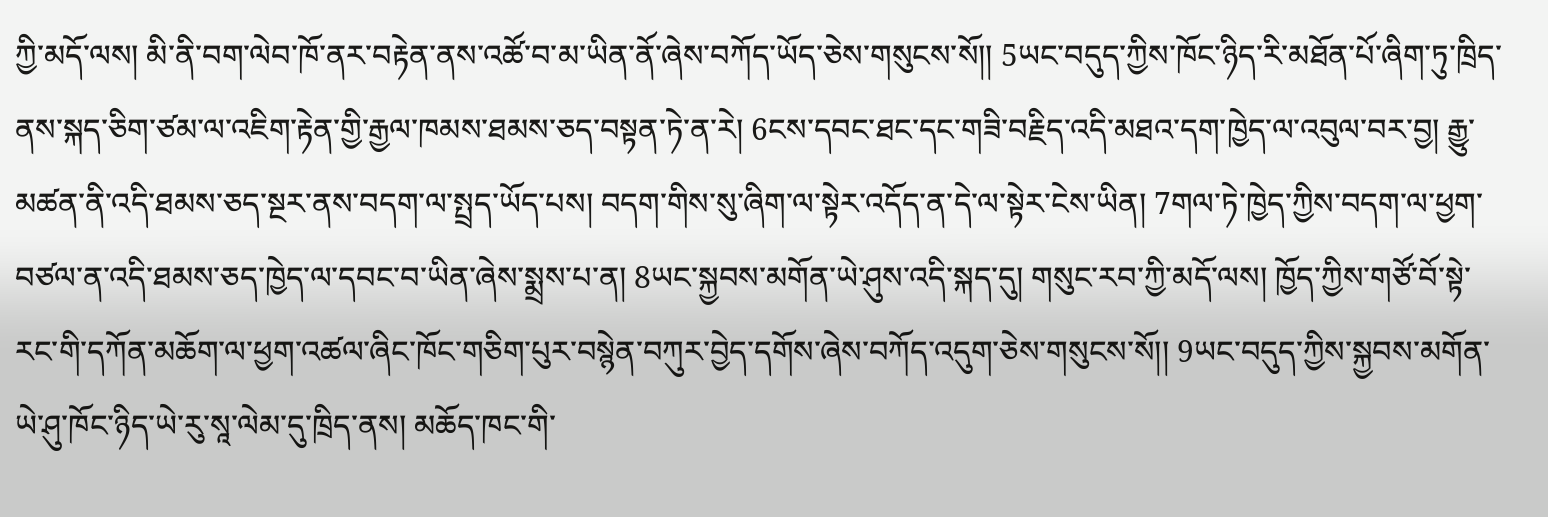ཀྱི་མདོ་ལས། མི་ནི་བག་ལེབ་ཁོ་ནར་བརྟེན་ནས་འཚོ་བ་མ་ཡིན་ནོ་ཞེས་བཀོད་ཡོད་ཅེས་གསུངས་སོ།། 5ཡང་བདུད་ཀྱིས་ཁོང་ཉིད་རི་མཐོན་པོ་ཞིག་ཏུ་ཁྲིད་ནས་སྐད་ཅིག་ཙམ་ལ་འཇིག་རྟེན་གྱི་རྒྱལ་ཁམས་ཐམས་ཅད་བསྟན་ཏེ་ན་རེ། 6ངས་དབང་ཐང་དང་གཟི་བརྗིད་འདི་མཐའ་དག་ཁྱེད་ལ་འབུལ་བར་བྱ། རྒྱུ་མཚན་ནི་འདི་ཐམས་ཅད་སྔར་ནས་བདག་ལ་སྤྲད་ཡོད་པས། བདག་གིས་སུ་ཞིག་ལ་སྟེར་འདོད་ན་དེ་ལ་སྟེར་ངེས་ཡིན། 7གལ་ཏེ་ཁྱེད་ཀྱིས་བདག་ལ་ཕྱག་བཙལ་ན་འདི་ཐམས་ཅད་ཁྱེད་ལ་དབང་བ་ཡིན་ཞེས་སྨྲས་པ་ན། 8ཡང་སྐྱབས་མགོན་ཡེ་ཤུས་འདི་སྐད་དུ། གསུང་རབ་ཀྱི་མདོ་ལས། ཁྱོད་ཀྱིས་གཙོ་བོ་སྟེ་རང་གི་དཀོན་མཆོག་ལ་ཕྱག་འཚལ་ཞིང་ཁོང་གཅིག་པུར་བསྙེན་བཀུར་བྱེད་དགོས་ཞེས་བཀོད་འདུག་ཅེས་གསུངས་སོ།། 9ཡང་བདུད་ཀྱིས་སྐྱབས་མགོན་ཡེ་ཤུ་ཁོང་ཉིད་ཡེ་རུ་སཱ་ལེམ་དུ་ཁྲིད་ནས། མཆོད་ཁང་གི་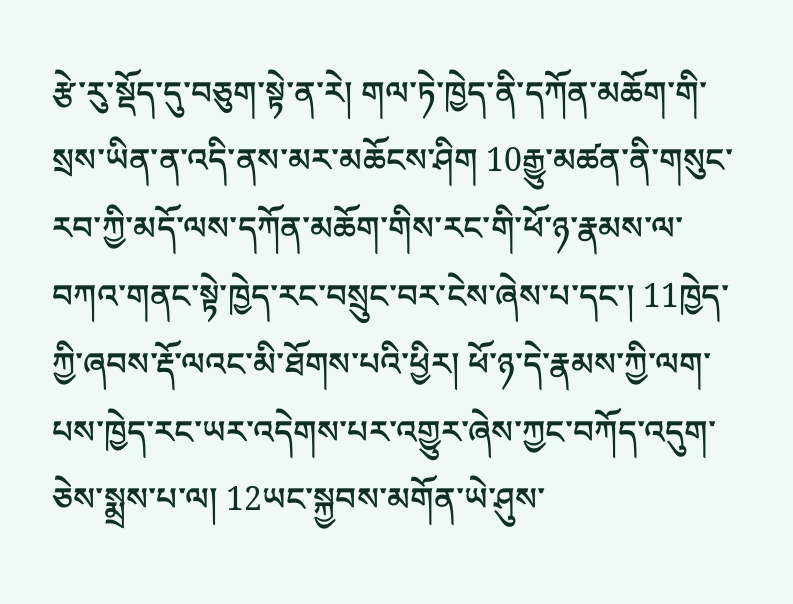རྩེ་རུ་སྡོད་དུ་བཅུག་སྟེ་ན་རེ། གལ་ཏེ་ཁྱེད་ནི་དཀོན་མཆོག་གི་སྲས་ཡིན་ན་འདི་ནས་མར་མཆོངས་ཤིག 10རྒྱུ་མཚན་ནི་གསུང་རབ་ཀྱི་མདོ་ལས་དཀོན་མཆོག་གིས་རང་གི་ཕོ་ཉ་རྣམས་ལ་བཀའ་གནང་སྟེ་ཁྱེད་རང་བསྲུང་བར་ངེས་ཞེས་པ་དང་། 11ཁྱེད་ཀྱི་ཞབས་རྡོ་ལའང་མི་ཐོགས་པའི་ཕྱིར། ཕོ་ཉ་དེ་རྣམས་ཀྱི་ལག་པས་ཁྱེད་རང་ཡར་འདེགས་པར་འགྱུར་ཞེས་ཀྱང་བཀོད་འདུག་ཅེས་སྨྲས་པ་ལ། 12ཡང་སྐྱབས་མགོན་ཡེ་ཤུས་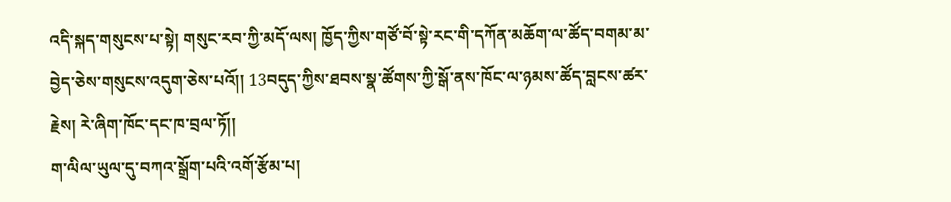འདི་སྐད་གསུངས་པ་སྟེ། གསུང་རབ་ཀྱི་མདོ་ལས། ཁྱོད་ཀྱིས་གཙོ་བོ་སྟེ་རང་གི་དཀོན་མཆོག་ལ་ཚོད་བགམ་མ་བྱེད་ཅེས་གསུངས་འདུག་ཅེས་པའོ།། 13བདུད་ཀྱིས་ཐབས་སྣ་ཚོགས་ཀྱི་སྒོ་ནས་ཁོང་ལ་ཉམས་ཚོད་བླངས་ཚར་རྗེས། རེ་ཞིག་ཁོང་དང་ཁ་བྲལ་ཏོ།།
ག་ལིལ་ཡུལ་དུ་བཀའ་སྒྲོག་པའི་འགོ་རྩོམ་པ།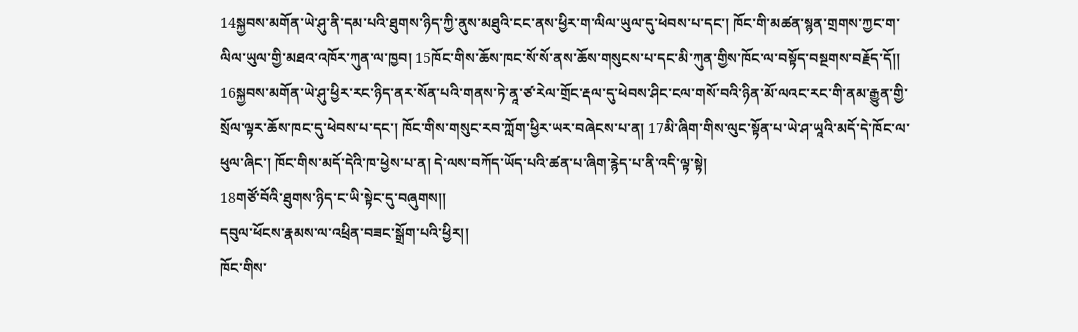14སྐྱབས་མགོན་ཡེ་ཤུ་ནི་དམ་པའི་ཐུགས་ཉིད་ཀྱི་ནུས་མཐུའི་ངང་ནས་ཕྱིར་ག་ལིལ་ཡུལ་དུ་ཕེབས་པ་དང་། ཁོང་གི་མཚན་སྙན་གྲགས་ཀྱང་ག་ལིལ་ཡུལ་གྱི་མཐའ་འཁོར་ཀུན་ལ་ཁྱབ། 15ཁོང་གིས་ཆོས་ཁང་སོ་སོ་ནས་ཆོས་གསུངས་པ་དང་མི་ཀུན་གྱིས་ཁོང་ལ་བསྟོད་བསྔགས་བརྗོད་དོ།།
16སྐྱབས་མགོན་ཡེ་ཤུ་ཕྱིར་རང་ཉིད་ནར་སོན་པའི་གནས་ཏེ་ནཱ་ཙ་རེལ་གྲོང་རྡལ་དུ་ཕེབས་ཤིང་ངལ་གསོ་བའི་ཉིན་མོ་ལའང་རང་གི་ནམ་རྒྱུན་གྱི་སྲོལ་ལྟར་ཆོས་ཁང་དུ་ཕེབས་པ་དང་། ཁོང་གིས་གསུང་རབ་ཀློག་ཕྱིར་ཡར་བཞེངས་པ་ན། 17མི་ཞིག་གིས་ལུང་སྟོན་པ་ཡེ་ཤ་ཡཱའི་མདོ་དེ་ཁོང་ལ་ཕུལ་ཞིང་། ཁོང་གིས་མདོ་དེའི་ཁ་ཕྱེས་པ་ན། དེ་ལས་བཀོད་ཡོད་པའི་ཚན་པ་ཞིག་རྙེད་པ་ནི་འདི་ལྟ་སྟེ།
18གཙོ་བོའི་ཐུགས་ཉིད་ང་ཡི་སྟེང་དུ་བཞུགས།།
དབུལ་ཕོངས་རྣམས་ལ་འཕྲིན་བཟང་སྒྲོག་པའི་ཕྱིར།།
ཁོང་གིས་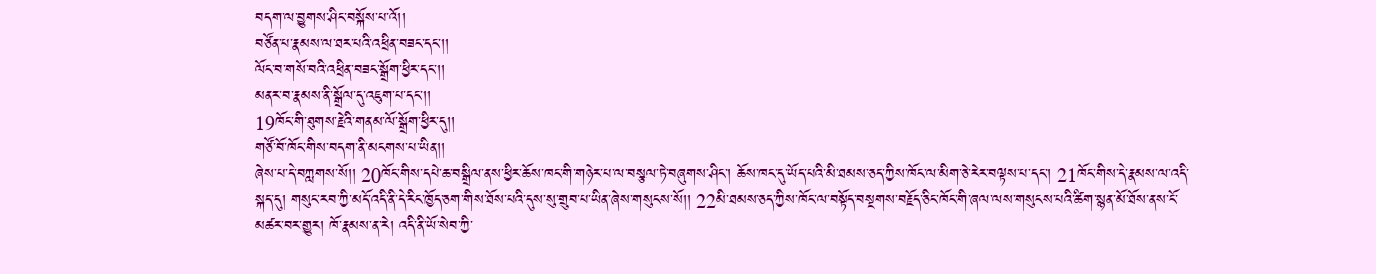བདག་ལ་བྱུགས་ཤིང་བསྐོས་པ་འོ།།
བཙོན་པ་རྣམས་ལ་ཐར་པའི་འཕྲིན་བཟང་དང་།།
ལོང་བ་གསོ་བའི་འཕྲིན་བཟང་སྒྲོག་ཕྱིར་དང་།།
མནར་བ་རྣམས་ནི་སྒྲོལ་དུ་འཇུག་པ་དང་།།
19ཁོང་གི་ཐུགས་རྗེའི་གནམ་ལོ་སྒྲོག་ཕྱིར་དུ།།
གཙོ་བོ་ཁོང་གིས་བདག་ནི་མངགས་པ་ཡིན།།
ཞེས་པ་དེ་བཀླགས་སོ།། 20ཁོང་གིས་དཔེ་ཆ་བསྒྲིལ་ནས་ཕྱིར་ཆོས་ཁང་གི་གཉེར་པ་ལ་བསྩལ་ཏེ་བཞུགས་ཤིང་། ཆོས་ཁང་དུ་ཡོད་པའི་མི་ཐམས་ཅད་ཀྱིས་ཁོང་ལ་མིག་ཅེ་རེར་བལྟས་པ་དང་། 21ཁོང་གིས་དེ་རྣམས་ལ་འདི་སྐད་དུ། གསུང་རབ་ཀྱི་མདོ་འདི་ནི་དེ་རིང་ཁྱོད་ཅག་གིས་ཐོས་པའི་དུས་སུ་གྲུབ་པ་ཡིན་ཞེས་གསུངས་སོ།། 22མི་ཐམས་ཅད་ཀྱིས་ཁོང་ལ་བསྟོད་བསྔགས་བརྗོད་ཅིང་ཁོང་གི་ཞལ་ལས་གསུངས་པའི་ཚིག་སྙན་མོ་ཐོས་ནས་ངོ་མཚར་བར་གྱུར། ཁོ་རྣམས་ན་རེ། འདི་ནི་ཡོ་སེབ་ཀྱི་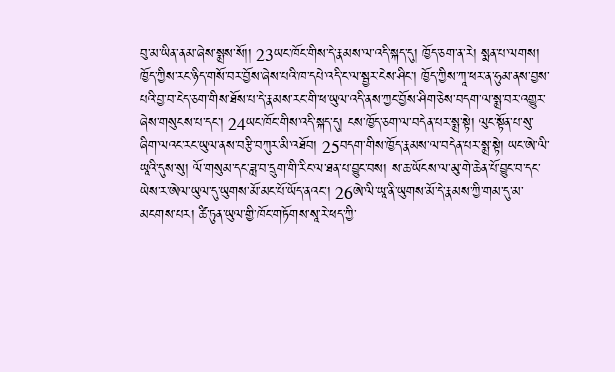བུ་མ་ཡིན་ནམ་ཞེས་སྨྲས་སོ།། 23ཡང་ཁོང་གིས་དེ་རྣམས་ལ་འདི་སྐད་དུ། ཁྱོད་ཅག་ན་རེ། སྨན་པ་ལགས། ཁྱོད་ཀྱིས་རང་ཉིད་གསོ་བར་བྱོས་ཞེས་པའི་ཁ་དཔེ་འདི་ང་ལ་སྦྱར་ངེས་ཤིང་། ཁྱོད་ཀྱིས་ཀཱ་ཕར་ན་ཧུམ་ནས་བྱས་པའི་བྱ་བ་ངེད་ཅག་གིས་ཐོས་པ་དེ་རྣམས་རང་གི་ཕ་ཡུལ་འདི་ནས་ཀྱང་བྱོས་ཤིག་ཅེས་བདག་ལ་སྨྲ་བར་འགྱུར་ཞེས་གསུངས་པ་དང་། 24ཡང་ཁོང་གིས་འདི་སྐད་དུ། ངས་ཁྱོད་ཅག་ལ་བདེན་པར་སྨྲ་སྟེ། ལུང་སྟོན་པ་སུ་ཞིག་ལའང་རང་ཡུལ་ནས་བརྩི་བཀུར་མི་འཐོབ། 25བདག་གིས་ཁྱོད་རྣམས་ལ་བདེན་པར་སྨྲ་སྟེ། ཡང་ཨེ་ལི་ཡཱའི་དུས་སུ། ལོ་གསུམ་དང་ཟླ་བ་དྲུག་གི་རིང་ལ་ཐན་པ་བྱུང་བས། ས་ཆ་ཡོངས་ལ་མུ་གེ་ཆེན་པོ་བྱུང་བ་དང་ཡེས་ར་ཨེལ་ཡུལ་དུ་ཡུགས་མོ་མང་པོ་ཡོད་ནའང་། 26ཨེ་ལི་ཡཱ་ནི་ཡུགས་མོ་དེ་རྣམས་ཀྱི་གམ་དུ་མ་མངགས་པར། ཚི་ཏུན་ཡུལ་གྱི་ཁོང་གཏོགས་སཱ་རེ་ཕད་ཀྱི་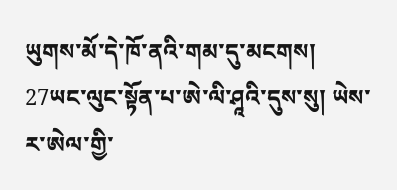ཡུགས་མོ་དེ་ཁོ་ནའི་གམ་དུ་མངགས། 27ཡང་ལུང་སྟོན་པ་ཨེ་ལི་ཤཱའི་དུས་སུ། ཡེས་ར་ཨེལ་གྱི་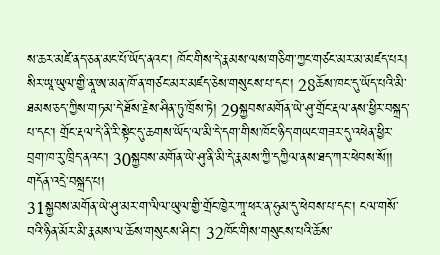ས་ཆར་མཛེ་ནད་ཅན་མང་པོ་ཡོད་ནའང་། ཁོང་གིས་དེ་རྣམས་ལས་གཅིག་ཀྱང་གཙང་མར་མ་མཛད་པར། སིར་ཡཱ་ཡུལ་གྱི་ནཱ་ཨ་མན་ཁོ་ན་གཙང་མར་མཛད་ཅེས་གསུངས་པ་དང་། 28ཆོས་ཁང་དུ་ཡོད་པའི་མི་ཐམས་ཅད་ཀྱིས་གཏམ་དེ་ཐོས་རྗེས་ཤིན་ཏུ་ཁྲོས་ཏེ། 29སྐྱབས་མགོན་ཡེ་ཤུ་གྲོང་རྡལ་ནས་ཕྱིར་བསྐྲད་པ་དང་། གྲོང་རྡལ་དེ་ནི་རི་སྟེང་དུ་ཆགས་ཡོད་ལ་མི་དེ་དག་གིས་ཁོང་ཉིད་གཡང་གཟར་དུ་འཕེན་ཕྱིར་བྲག་ཁ་རུ་ཁྲིད་ནའང་། 30སྐྱབས་མགོན་ཡེ་ཤུ་ནི་མི་དེ་རྣམས་ཀྱི་དཀྱིལ་ནས་ཐད་ཀར་ཕེབས་སོ།།
གདོན་འདྲེ་བསྐྲད་པ།
31སྐྱབས་མགོན་ཡེ་ཤུ་མར་ག་ལིལ་ཡུལ་གྱི་གྲོང་ཁྱེར་ཀཱ་ཕར་ན་ཧུམ་དུ་ཕེབས་པ་དང་། ངལ་གསོ་བའི་ཉིན་མོར་མི་རྣམས་ལ་ཆོས་གསུངས་ཤིང་། 32ཁོང་གིས་གསུངས་པའི་ཆོས་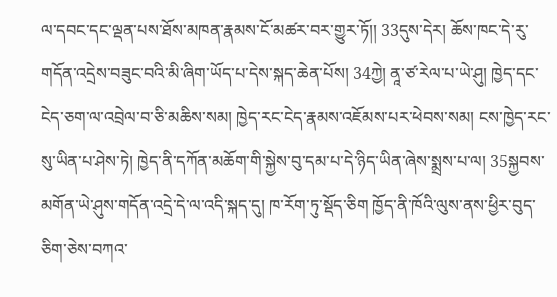ལ་དབང་དང་ལྡན་པས་ཐོས་མཁན་རྣམས་ངོ་མཚར་བར་གྱུར་ཏོ།། 33དུས་དེར། ཆོས་ཁང་དེ་རུ་གདོན་འདྲེས་བཟུང་བའི་མི་ཞིག་ཡོད་པ་དེས་སྐད་ཆེན་པོས། 34ཀྱེ། ནཱ་ཙ་རེལ་པ་ཡེ་ཤུ། ཁྱེད་དང་ངེད་ཅག་ལ་འབྲེལ་བ་ཅི་མཆིས་སམ། ཁྱེད་རང་ངེད་རྣམས་འཇོམས་པར་ཕེབས་སམ། ངས་ཁྱེད་རང་སུ་ཡིན་པ་ཤེས་ཏེ། ཁྱེད་ནི་དཀོན་མཆོག་གི་སྐྱེས་བུ་དམ་པ་དེ་ཉིད་ཡིན་ཞེས་སྨྲས་པ་ལ། 35སྐྱབས་མགོན་ཡེ་ཤུས་གདོན་འདྲེ་དེ་ལ་འདི་སྐད་དུ། ཁ་རོག་ཏུ་སྡོད་ཅིག ཁྱོད་ནི་ཁོའི་ལུས་ནས་ཕྱིར་བུད་ཅིག་ཅེས་བཀའ་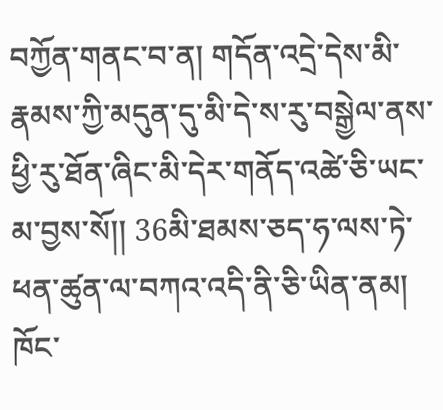བཀྱོན་གནང་བ་ན། གདོན་འདྲེ་དེས་མི་རྣམས་ཀྱི་མདུན་དུ་མི་དེ་ས་རུ་བསྒྱེལ་ནས་ཕྱི་རུ་ཐོན་ཞིང་མི་དེར་གནོད་འཚེ་ཅི་ཡང་མ་བྱས་སོ།། 36མི་ཐམས་ཅད་ཧ་ལས་ཏེ་ཕན་ཚུན་ལ་བཀའ་འདི་ནི་ཅི་ཡིན་ནམ། ཁོང་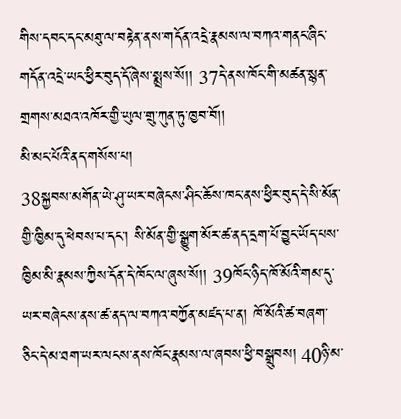གིས་དབང་དང་མཐུ་ལ་བརྟེན་ནས་གདོན་འདྲེ་རྣམས་ལ་བཀའ་གནང་ཞིང་གདོན་འདྲེ་ཡང་ཕྱིར་བུད་དོ་ཞེས་སྨྲས་སོ།། 37དེ་ནས་ཁོང་གི་མཚན་སྙན་གྲགས་མཐའ་འཁོར་གྱི་ཡུལ་གྲུ་ཀུན་ཏུ་ཁྱབ་བོ།།
མི་མང་པོའི་ནད་གསོས་པ།
38སྐྱབས་མགོན་ཡེ་ཤུ་ཡར་བཞེངས་ཤིང་ཆོས་ཁང་ནས་ཕྱིར་བུད་དེ་སི་མོན་གྱི་ཁྱིམ་དུ་ཕེབས་པ་དང་། སི་མོན་གྱི་སྒྱུག་མོར་ཚ་ནད་དྲག་པོ་བྱུང་ཡོད་པས་ཁྱིམ་མི་རྣམས་ཀྱིས་དོན་དེ་ཁོང་ལ་ཞུས་སོ།། 39ཁོང་ཉིད་ཁོ་མོའི་གམ་དུ་ཡར་བཞེངས་ནས་ཚ་ནད་ལ་བཀའ་བཀྱོན་མཛད་པ་ན། ཁོ་མོའི་ཚ་བཞག་ཅིང་དེ་མ་ཐག་ཡར་ལངས་ནས་ཁོང་རྣམས་ལ་ཞབས་ཕྱི་བསྒྲུབས། 40ཉི་མ་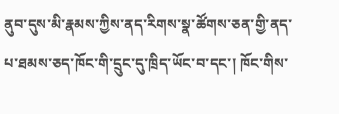ནུབ་དུས་མི་རྣམས་ཀྱིས་ནད་རིགས་སྣ་ཚོགས་ཅན་གྱི་ནད་པ་ཐམས་ཅད་ཁོང་གི་དྲུང་དུ་ཁྲིད་ཡོང་བ་དང་། ཁོང་གིས་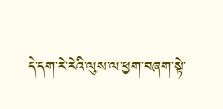དེ་དག་རེ་རེའི་ལུས་ལ་ཕྱག་བཞག་སྟེ་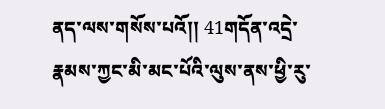ནད་ལས་གསོས་པའོ།། 41གདོན་འདྲེ་རྣམས་ཀྱང་མི་མང་པོའི་ལུས་ནས་ཕྱི་རུ་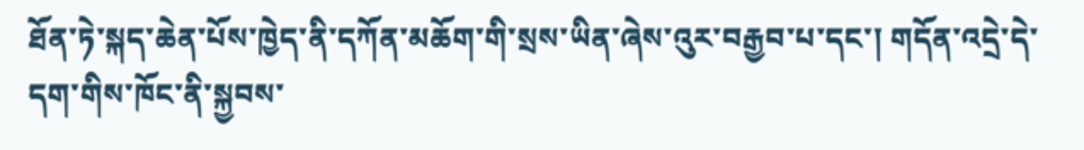ཐོན་ཏེ་སྐད་ཆེན་པོས་ཁྱེད་ནི་དཀོན་མཆོག་གི་སྲས་ཡིན་ཞེས་འུར་བརྒྱབ་པ་དང་། གདོན་འདྲེ་དེ་དག་གིས་ཁོང་ནི་སྐྱབས་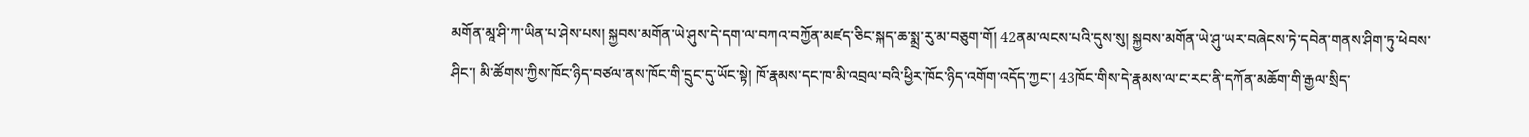མགོན་མཱ་ཤི་ཀ་ཡིན་པ་ཤེས་པས། སྐྱབས་མགོན་ཡེ་ཤུས་དེ་དག་ལ་བཀའ་བཀྱོན་མཛད་ཅིང་སྐད་ཆ་སྨྲ་རུ་མ་བཅུག་གོ། 42ནམ་ལངས་པའི་དུས་སུ། སྐྱབས་མགོན་ཡེ་ཤུ་ཡར་བཞེངས་ཏེ་དབེན་གནས་ཤིག་ཏུ་ཕེབས་ཤིང་། མི་ཚོགས་ཀྱིས་ཁོང་ཉིད་བཙལ་ནས་ཁོང་གི་དྲུང་དུ་ཡོང་སྟེ། ཁོ་རྣམས་དང་ཁ་མི་འབྲལ་བའི་ཕྱིར་ཁོང་ཉིད་འགོག་འདོད་ཀྱང་། 43ཁོང་གིས་དེ་རྣམས་ལ་ང་རང་ནི་དཀོན་མཆོག་གི་རྒྱལ་སྲིད་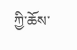ཀྱི་ཆོས་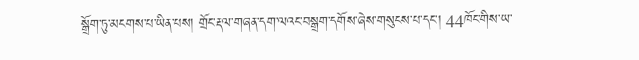སྒྲོག་ཏུ་མངགས་པ་ཡིན་པས། གྲོང་རྡལ་གཞན་དག་ལའང་བསྒྲག་དགོས་ཞེས་གསུངས་པ་དང་། 44ཁོང་གིས་ཡ་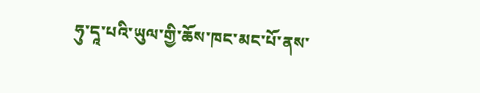ཧུ་དཱ་པའི་ཡུལ་གྱི་ཆོས་ཁང་མང་པོ་ནས་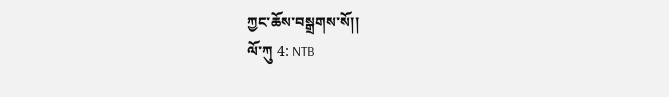ཀྱང་ཆོས་བསྒྲགས་སོ།།
ལོ་ཀུ 4: NTB